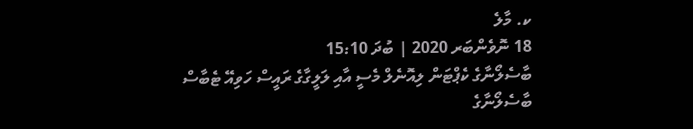ކ. މާލެ
18 ނޮވެންބަރ 2020 | ބުދަ 15:10
ބާސެލޯނާގެ ކެޕްޓަން ލިއޮނެލް މެސީ އާއި ލަލީގާގެ ރައީސް ހަވިއޭ ޓެބާސް
ބާސެލޯނާގެ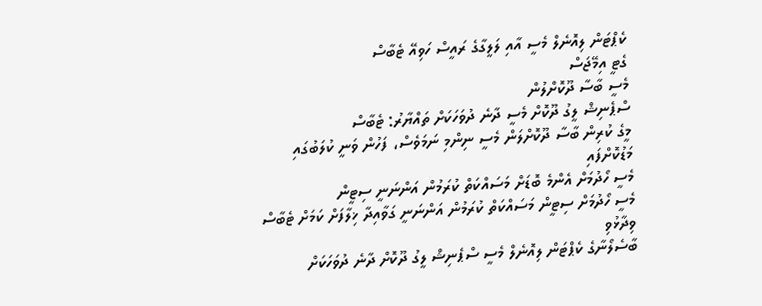ކެޕްޓަން ލިއޮނެލް މެސީ އާއި ލަލީގާގެ ރައީސް ހަވިއޭ ޓެބާސް
ގެޓީ އިމޭޖަސް
މެސީ ބާސާ ދޫކޮށްލުން
ސްޕެނިޝް ލީގު ދޫކޮށް މެސީ ދާނެ ދުވަހަކަށް ތައްޔާރު: ޓެބާސް
މީގެ ކުރިން ބާސާ ދޫކޮށްލަން މެސީ ނިންމި ނަމަވެސް، ފަހުން ވަނީ ކުލަބުގައި މަޑުކޮށްފައި
މެސީ ހޯދުމަށް އެންމެ ބޮޑަށް މަސައްކަތް ކުރަމުން އަންނަނީ ސިޓީން
މެސީ ހޯދުމަށް ސިޓީން މަސައްކަތް ކުރަމުން އަންނަނީ ގަވާއިދާ ޚިލާފަށް ކަމަށް ޓެބާސް ވިދާޅުވި
ބާސެލޯނާގެ ކެޕްޓަން ލިއޮނެލް މެސީ ސްޕެނިޝް ލީގު ދޫކޮށް ދާނެ ދުވަހަކަށް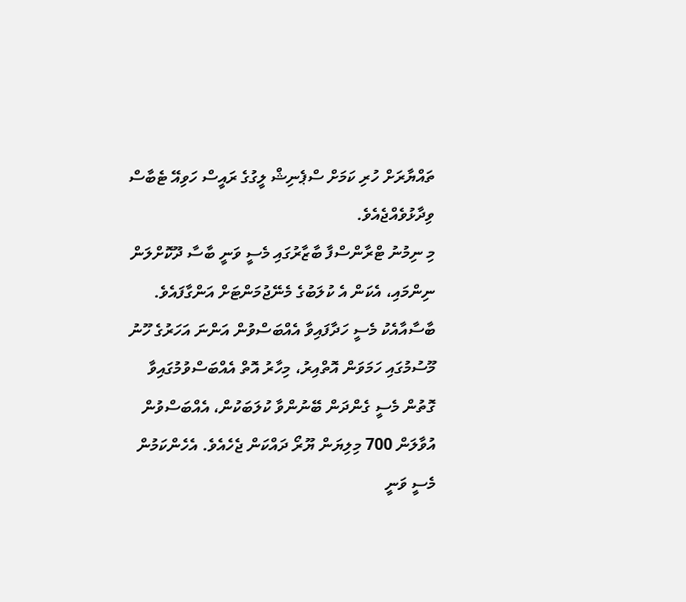ތައްޔާރަށް ހުރި ކަމަށް ސްޕެނިޝް ލީގުގެ ރައީސް ހަވިއޭ ޓެބާސް ވިދާޅުވެއްޖެއެވެ.
މި ނިމުނު ޓްރާންސްފާ ބާޒާރުގައި މެސީ ވަނީ ބާސާ ދޫކޮށްލަން ނިންމައި، އެކަން އެ ކުލަބުގެ މެނޭޖުމަންޓަށް އަންގާފައެވެ. ބާސާއާއެކު މެސީ ހަދާފައިވާ އެއްބަސްވުން އަންނަ އަހަރުގެ ހޫނު މޫސުމުގައި ހަމަވަން އޮތްއިރު، މިހާރު އޮތް އެއްބަސްވުމުގައިވާ ގޮތުން މެސީ ގެންދަން ބޭނުންވާ ކުލަބަކުން، އެއްބަސްވުން އުވާލަން 700 މިލިޔަން ޔޫރޯ ދައްކަން ޖެހެއެވެ. އެހެންކަމުން މެސީ ވަނީ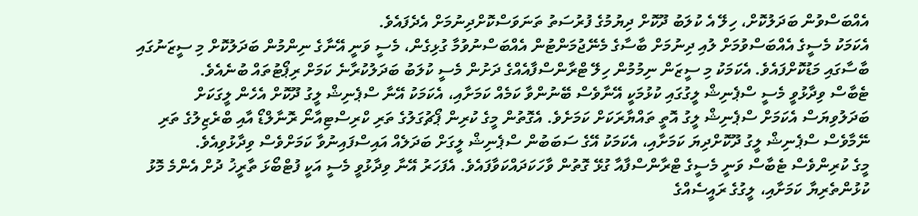އެއްބަސްވުން ބަދަލުކޮށް، ހިލޭ އެ ކުލަބު ދޫކޮށް ދިޔުމުގެ ފުރުސަތު ތަނަވަސްކޮށްދިނުމަށް އެދެފައެވެ.
އެކަމަކު މެސީގެ އެއްބަސްވުމަށް ލުއި ދިނުމަށް ބާސާގެ މެނޭޖުމަންޓުން އެއްބަސްނުވުމާ ގުޅިގެން، މެސީ ވަނީ އޭނާގެ ނިންމުން ބަދަލުކޮށް މި ސީޒަނުގައި ބާސާގައި މަޑުކޮށްފައެވެ. އެކަމަކު މި ސީޒަން ނިމުމުން ހިލޭ ޓްރާންސްފާއެއްގެ ދަށުން މެސީ ކުލަބު ބަދަލުކުރާނެ ކަމަށް ރިޕޯޓުތައް ބުނެއެވެ.
ޓެބާސް ވިދާޅުވީ މެސީ ސްޕެނިޝް ލީގުގައި ކުޅުމަކީ އޭނާވެސް ބޭނުންވާ ކަމެއް ކަމަށާއި، އެކަމަކު އޭނާ ސްޕެނިޝް ލީގު ދޫކޮށް އެހެން ލީގަކަށް ބަދަލުވިޔަސް އެކަމަށް ސްޕެނިޝް ލީގު އޮތީ ތައްޔާރަކަށް ކަމަށެވެ. އެގޮތުން މީގެ ކުރިން ޕޯޗުގަލުގެ ތަރި ކްރިސްޓިއާނޯ ރޮނާލްޑޯ އާއި ބްރެޒިލުގެ ތަރި ނޭމާވެސް ސްޕެނިޝް ލީގު ދޫކޮށްދިޔަ ކަމަށާއި، އެކަމަކު އޭގެ ސަބަބުން ސްޕެނިޝް ލީގަށް ބަދަލެއް އައިސްފައިނުވާ ކަމަށްވެސް ވިދާޅުވިއެވެ.
މީގެ ކުރިންވެސް ޓެބާސް ވަނީ މެސީގެ ޓްރާންސްފާއާ ގުޅޭ ގޮތުން ވާހަކަދައްކަވާފައެވެ. އެފަހަރު އޭނާ ވިދާޅުވީ މެސީ އަކީ ފުޓްބޯޅަ ތާރީޚު ދުށް އެންމެ މޮޅު ކުޅުންތެރިޔާ ކަމަށާއި، ލީގުގެ ރައީސެއްގެ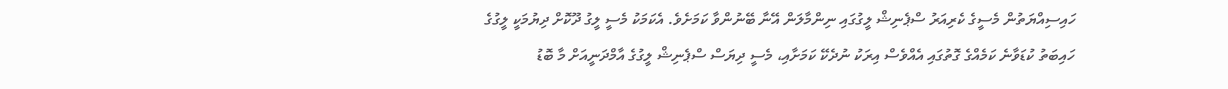ހައިސިއްޔަތުން މެސީގެ ކެރިއަރު ސްޕެނިޝް ލީގުގައި ނިންމާލަން އޭނާ ބޭނުންވާ ކަމަށެވެ. އެކަމަކު މެސީ ލީގު ދޫކޮށް ދިޔުމަކީ ލީގުގެ ހައިބަތު ކުޑަވާނެ ކަމެއްގެ ގޮތުގައި އެއްވެސް އިރަކު ނުދެކޭ ކަމަށާއި، މެސީ ދިޔަސް ސްޕެނިޝް ލީގުގެ އާމްދަނީއަށް މާ ބޮޑު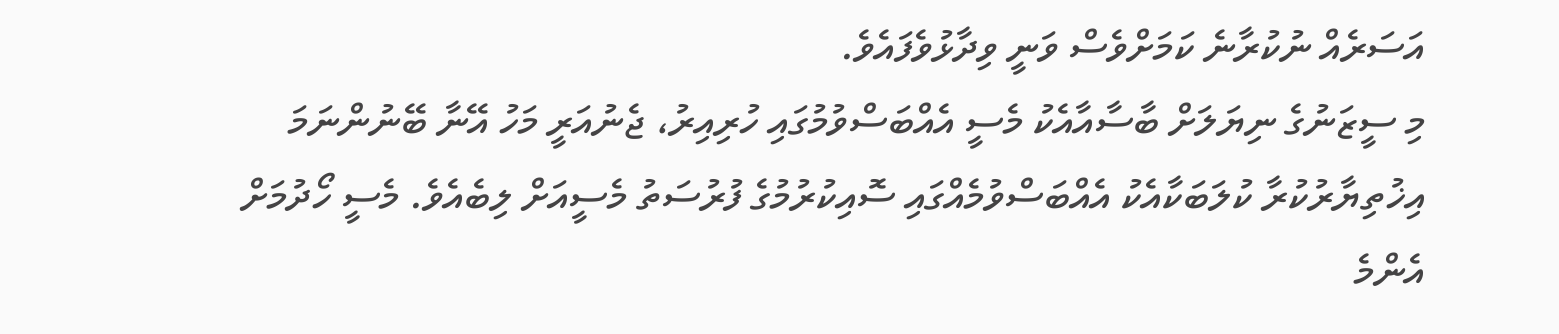އަސަރެއް ނުކުރާނެ ކަމަށްވެސް ވަނީ ވިދާޅުވެފައެވެ.
މި ސީޒަނުގެ ނިޔަލަށް ބާސާއާއެކު މެސީ އެއްބަސްވުމުގައި ހުރިއިރު، ޖެނުއަރީ މަހު އޭނާ ބޭނުންނަމަ އިޚުތިޔާރުކުރާ ކުލަބަކާއެކު އެއްބަސްވުމެއްގައި ސޮއިކުރުމުގެ ފުރުސަތު މެސީއަށް ލިބެއެވެ. މެސީ ހޯދުމަށް އެންމެ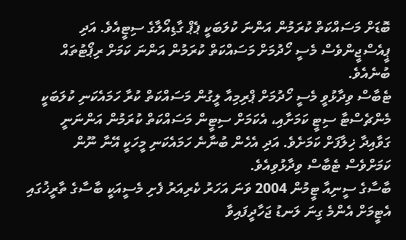ބޮޑަށް މަސައްކަތް ކުރަމުން އަންނަ ކުލަބަކީ ޕެޕް ގާޑިއޯލާގެ ސިޓީއެވެ. އަދި ޕީއެސްޖީންވެސް މެސީ ހޯދުމަށް މަސައްކަތް ކުރަމުން އަންނަ ކަމަށް ރިޕޯޓުތައް ބުނެއެވެ.
ޓެބާސް ވިދާޅުވީ މެސީ ހޯދުމަށް ޕްރިމިއާ ލީގުން މަސައްކަތް ކުރާ ހަމައެކަނި ކުލަބަކީ މެންޗެސްޓާ ސިޓީ ކަމަށާއި، އެކަމަށް ސިޓީން މަސައްކަތް ކުރަމުން އަންނަނީ ގަވާއިދާ ޚިލާފަށް ކަމަށެވެ. އަދި އެހެން ބުނާނެ ހަމައެކަނި މީހަކީ އޭނާ ނޫން ކަމަށްވެސް ޓެބާސް ވިދާޅުވިއެވެ.
ބާސާގެ ސީނިއާ ޓީމުން 2004 ވަނަ އަހަރު ކެރިއަރު ފެށި މެސީއަކީ ބާސާގެ ތާރީޚުގައި އެޓީމަށް އެންމެ ގިނަ ލަނޑު ޖަހާދީފައިވާ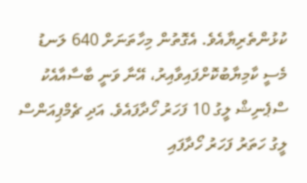ކުޅުންތެރިޔާއެވެ. އެގޮތުން މިހާތަނަށް 640 ލަނޑު މެސީ ކާމިޔާބުކޮށްފައިވާއިރު، އޭނާ ވަނީ ބާސާއާއެކު ސްޕެނިޝް ލީގު 10 ފަހަރު ހޯދާފައެވެ. އަދި ޗެމްޕިއަންސް ލީގު ހަތަރު ފަހަރު ހޯދާފައި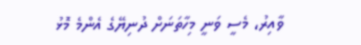ވާއިރު، މެސީ ވަނީ މިހާތަނަށް ދުނިޔޭގެ އެންމެ މޮޅު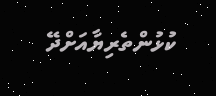ކުޅުންތެރިޔާއަށްދޭ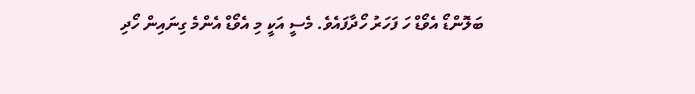ބަލޮންޑޯ އެވޯޑް ހަ ފަހަރު ހޯދާފައެވެ. މެސީ އަކީ މި އެވޯޑް އެންމެ ގިނައިން ހޯދި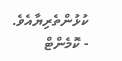ކުޅުންތެރިޔާއެވެ.
- ކޮމެންޓް